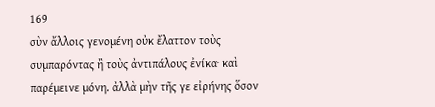169
σὺν ἄλλοις γενομένη οὐκ ἔλαττον τοὺς συμπαρόντας ἢ τοὺς ἀντιπάλους ἐνίκα· καὶ παρέμεινε μόνη. ἀλλὰ μὴν τῆς γε εἰρήνης ὅσον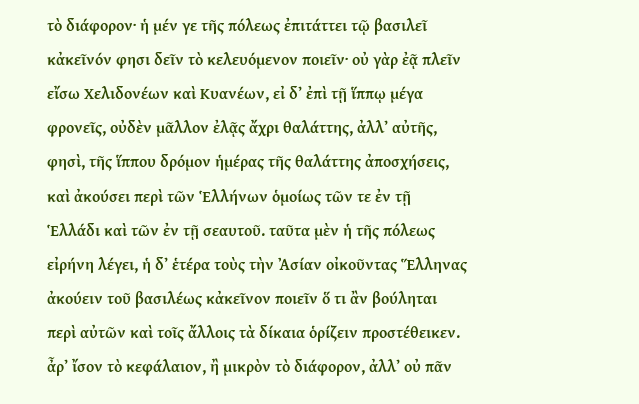τὸ διάφορον· ἡ μέν γε τῆς πόλεως ἐπιτάττει τῷ βασιλεῖ κἀκεῖνόν φησι δεῖν τὸ κελευόμενον ποιεῖν· οὐ γὰρ ἐᾷ πλεῖν εἴσω Χελιδονέων καὶ Κυανέων, εἰ δʼ ἐπὶ τῇ ἵππῳ μέγα φρονεῖς, οὐδὲν μᾶλλον ἐλᾷς ἄχρι θαλάττης, ἀλλʼ αὐτῆς, φησὶ, τῆς ἵππου δρόμον ἡμέρας τῆς θαλάττης ἀποσχήσεις, καὶ ἀκούσει περὶ τῶν Ἑλλήνων ὁμοίως τῶν τε ἐν τῇ Ἑλλάδι καὶ τῶν ἐν τῇ σεαυτοῦ. ταῦτα μὲν ἡ τῆς πόλεως εἰρήνη λέγει, ἡ δʼ ἑτέρα τοὺς τὴν Ἀσίαν οἰκοῦντας Ἕλληνας ἀκούειν τοῦ βασιλέως κἀκεῖνον ποιεῖν ὅ τι ἂν βούληται περὶ αὐτῶν καὶ τοῖς ἄλλοις τὰ δίκαια ὁρίζειν προστέθεικεν. ἆρʼ ἴσον τὸ κεφάλαιον, ἢ μικρὸν τὸ διάφορον, ἀλλʼ οὐ πᾶν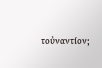τοὐναντίον;